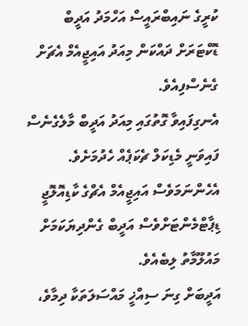ކުރީގެ ނައިބްރައީސް އަހްމަދު އަދީބް ޑޮކްޓަރަށް ދައްކަން މިއަދު އައިޖީއެމް އެޗަށް ގެނެސްފިއެވެ.
އެނގިފައިވާ ގޮތުގައި މިއަދު އަދީބް މާލެގެނެސް ފައިވަނީ މެޑިކަލް ޗެކަޕެއް ހެދުމަށެވެ. އެހެންނަމަވެސް އައިޖީއެމް އެޗްގެ ކާޑިއޮލޮޖީ ޑިޕާޓްމެންޓަށްވެސް އަދީބް ގެންދިޔަކަމަށް މައުލޫމާތު ލިބެއެވެ.
އަދީބަށް ގިނަ ސިއްޚީ މައްސަލަތަކާ ދިމާވެ،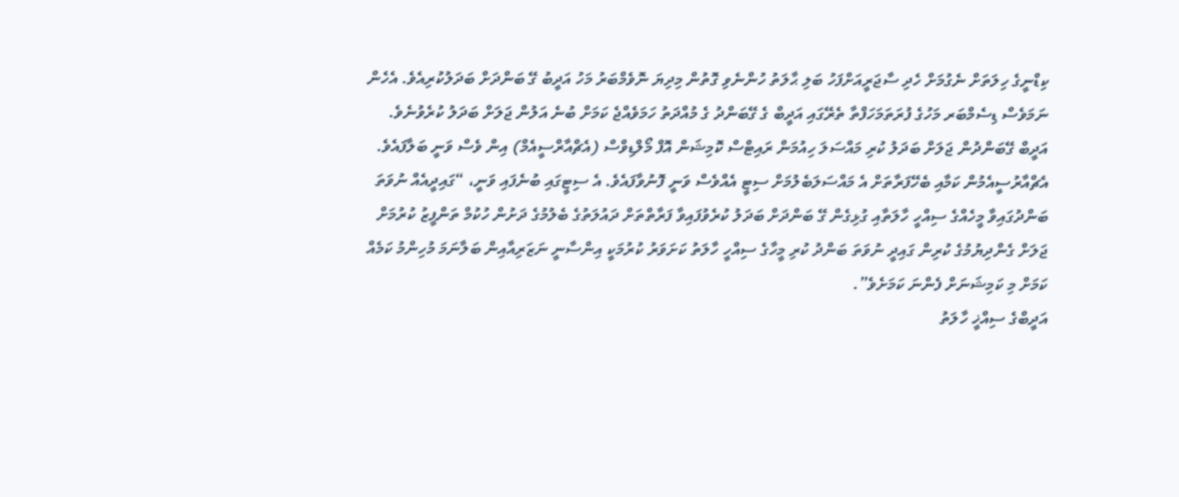ކިޑްނީގެ ހިލަތަށް ނެގުމަށް ހެދި ސާޖަރީއަށްފަހު ބަލި ޙާލަތު ހުންނެވި ގޮތުން މިދިޔަ ނޮވެމްބަރު މަހު އަދީބު ގޭ ބަންދަށް ބަދަލުކުރިއެވެ. އެހެން ނަމަވެސް ޑިސެމްބަރ މަހުގެ ފުރަތަމަހަފްތާ ތެރޭގައި އަދީބް ގެ ގޭބަންދު ގެ މުއްދަތު ހަމަވެއްޖެ ކަމަށް ބުނެ އަލުން ޖަލަށް ބަދަލު ކުރެވުނެވެ.
އަދީބް ގޭބަންދުން ޖަލަށް ބަދަލު ކުރި މައްސަލަ ހިއުމަން ރައިޓްސް ކޮމިޝަން އޮފް މޯލްޑިވްސް (އެޗްއާރްސީއެމް) އިން ވެސް ވަނީ ބަލާފައެވެ. އެޗްއާރުސީއެމުން ކަމާއި ބެހޭފަރާތަށް އެ މައްސަލަބެލުމަށް ސިޓީ އެއްވެސް ވަނީ ފޮނުވާފައެވެ. އެ ސިޓީގައި ބުނެފައި ވަނީ، “ގައިދީއެއް ނުވަތަ ބަންދުގައިވާ މީހެއްގެ ސިއްހީ ހާލަތާއި ގުޅިގެން ގޭ ބަންދަށް ބަދަލު ކުރެވުފައިވާ ފަރާތްތަށް ދައުލަތުގެ ބެލުމުގެ ދަށުން ހުކުމް ތަންފީޒު ކުރުމަށް ޖަލަށް ގެންދިޔުމުގެ ކުރިން ގައިދީ ނުވަތަ ބަންދު ކުރި މީހާގެ ސިއްހީ ހާލަތު ކަށަވަރު ކުރުމަކީ އިންސާނީ ނަޒަރިއާއިން ބަލާނަމަ މުހިންމު ކަމެއް ކަމަށް މި ކަމިޝަނަށް ފެންނަ ކަމަށެވެ”.
އަދީބްގެ ސިއްޚީ ހާލަތު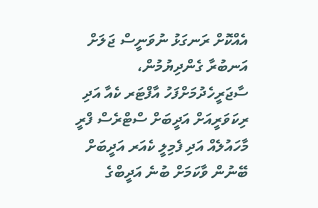އެއްކޮށް ރަނގަޅު ނުވަނީސް ޖަލަށް އަނބުރާ ގެންދިޔުމުން، ސާޖަރީހެދުމަށްފަހު އާފްޓަރ ކެއާ އަދި ރިކަވަރީއަށް އަދީބަށް ސްޓްރެސް ފްރީ މާހައުލެއް އަދި ފެމިލީ ކެއަރ އަދީބަށް ބޭނުން ވާކަމަށް ބުނެ އަދީބްގެ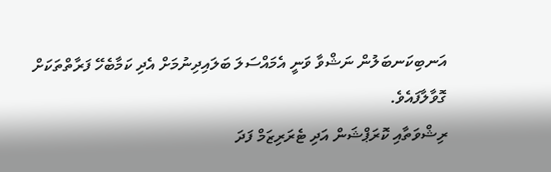އަނބިކަނބަލުން ނަޝްވާ ވަނީ އެމައްސަލަ ބަލައިދިނުމަށް އެދި ކަމާބެހޭ ފަރާތްތަކަށް ގޮވާލާފައެވެ.
ރިޝްވަތާއި ކޮރަޕްޝަން އަދި ޓެރަރިޒަމް ފަދަ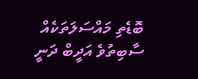ބޮޑެތި މައްސަލަތަކެއް ސާބިތުވެ އަދީބް ދަނީ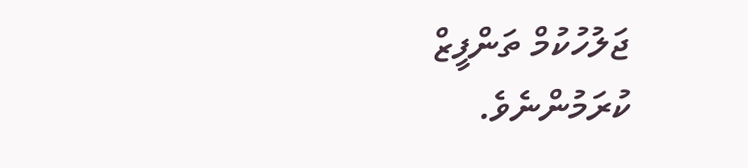ޖަލުހުކުމް ތަންފީޒް ކުރަމުންނެވެ.